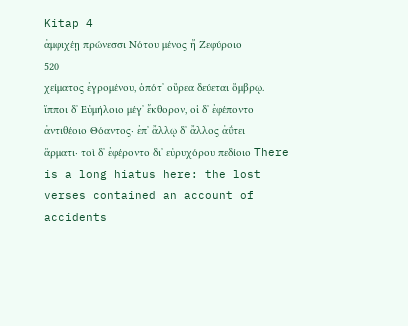Kitap 4
ἀμφιχέῃ πρώνεσσι Νότου μένος ἤ Ζεφύροιο
520
χείματος ἐγρομένου, ὁπότʼ οὔρεα δεύεται ὄμβρῳ.
ἵπποι δʼ Εὐμήλοιο μέγʼ ἔκθορον, οἱ δʼ ἐφέποντο
ἀντιθέοιο Θόαντος· ἐπʼ ἄλλῳ δʼ ἄλλος ἀΰτει
ἅρματι· τοὶ δʼ ἐφέροντο διʼ εὐρυχόρου πεδίοιο There is a long hiatus here: the lost verses contained an account of accidents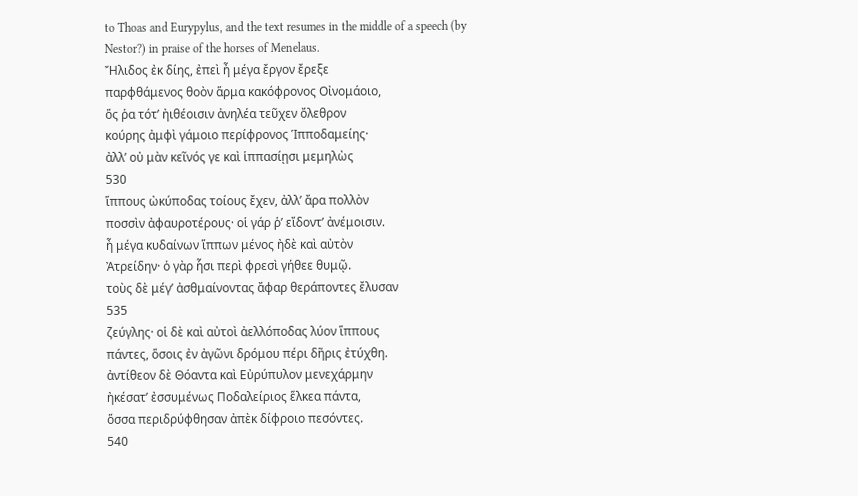to Thoas and Eurypylus, and the text resumes in the middle of a speech (by Nestor?) in praise of the horses of Menelaus.
Ἤλιδος ἐκ δίης, ἐπεὶ ἦ μέγα ἔργον ἔρεξε
παρφθάμενος θοὸν ἅρμα κακόφρονος Οἰνομάοιο,
ὅς ῥα τότʼ ἠιθέοισιν ἀνηλέα τεῦχεν ὄλεθρον
κούρης ἀμφὶ γάμοιο περίφρονος Ἱπποδαμείης·
ἀλλʼ οὐ μὰν κεῖνός γε καὶ ἱππασίῃσι μεμηλὼς
530
ἵππους ὠκύποδας τοίους ἔχεν, ἀλλʼ ἄρα πολλὸν
ποσσὶν ἀφαυροτέρους· οἱ γάρ ῥʼ εἴδοντʼ ἀνέμοισιν.
ἦ μέγα κυδαίνων ἵππων μένος ἠδὲ καὶ αὐτὸν
Ἀτρείδην· ὁ γὰρ ἧσι περὶ φρεσὶ γήθεε θυμῷ.
τοὺς δὲ μέγʼ ἀσθμαίνοντας ἄφαρ θεράποντες ἔλυσαν
535
ζεύγλης· οἱ δὲ καὶ αὐτοὶ ἀελλόποδας λύον ἵππους
πάντες, ὅσοις ἐν ἀγῶνι δρόμου πέρι δῆρις ἐτύχθη.
ἀντίθεον δὲ Θόαντα καὶ Εὐρύπυλον μενεχάρμην
ἠκέσατʼ ἐσσυμένως Ποδαλείριος ἕλκεα πάντα,
ὅσσα περιδρύφθησαν ἀπὲκ δίφροιο πεσόντες.
540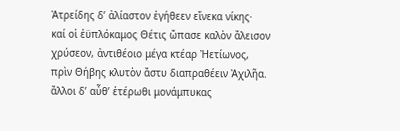Ἀτρείδης δʼ ἀλίαστον ἐγήθεεν εἵνεκα νίκης·
καί οἱ ἐϋπλόκαμος Θέτις ὤπασε καλὸν ἄλεισον
χρύσεον, ἀντιθέοιο μέγα κτέαρ Ἠετίωνος,
πρὶν Θήβης κλυτὸν ἄστυ διαπραθέειν Ἀχιλῆα.
ἄλλοι δʼ αὖθʼ ἑτέρωθι μονάμπυκας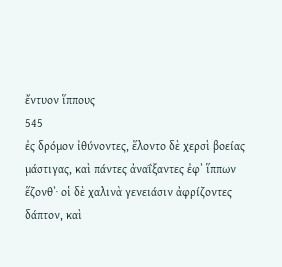ἔντυον ἵππους
545
ἐς δρόμον ἰθύνοντες, ἕλοντο δὲ χερσὶ βοείας
μάστιγας, καὶ πάντες ἀναΐξαντες ἐφʼ ἵππων
ἕζονθʼ· οἱ δὲ χαλινὰ γενειάσιν ἀφρίζοντες
δάπτον, καὶ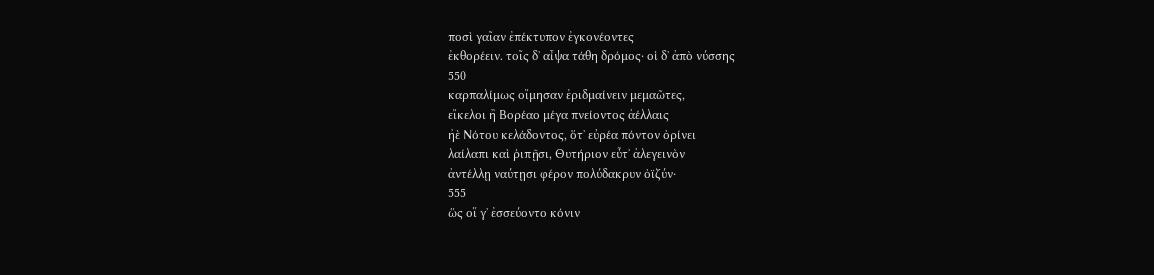ποσὶ γαῖαν ἐπέκτυπον ἐγκονέοντες
ἐκθορέειν. τοῖς δʼ αἶψα τάθη δρόμος· οἱ δʼ ἀπὸ νύσσης
550
καρπαλίμως οἴμησαν ἐριδμαίνειν μεμαῶτες,
εἴκελοι ἢ Βορέαο μέγα πνείοντος ἀέλλαις
ἠὲ Νότου κελάδοντος, ὅτʼ εὐρέα πόντον ὀρίνει
λαίλαπι καὶ ῥιπῇσι, Θυτήριον εὖτʼ ἀλεγεινὸν
ἀντέλλῃ ναύτῃσι φέρον πολύδακρυν ὀϊζύν·
555
ὥς οἵ γʼ ἐσσεύοντο κόνιν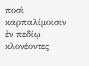ποσὶ καρπαλίμοισιν
ἐν πεδίῳ κλονέοντες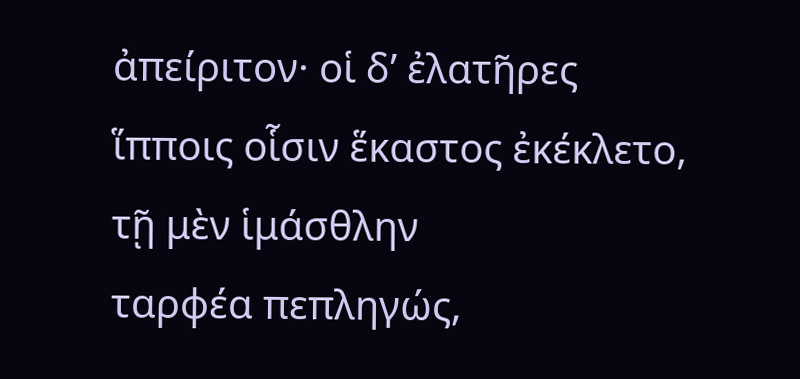ἀπείριτον· οἱ δʼ ἐλατῆρες
ἵπποις οἷσιν ἕκαστος ἐκέκλετο, τῇ μὲν ἱμάσθλην
ταρφέα πεπληγώς,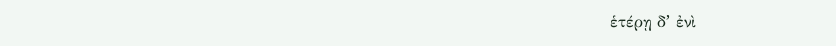ἑτέρῃ δʼ ἐνὶ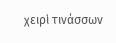χειρὶ τινάσσων